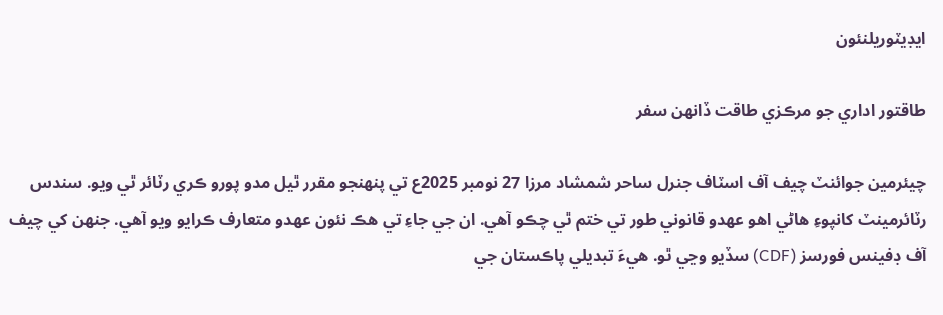ايڊيٽوريلنئون

طاقتور اداري جو مرڪزي طاقت ڏانهن سفر

چيئرمين جوائنٽ چيف آف اسٽاف جنرل ساحر شمشاد مرزا 27 نومبر 2025ع تي پنهنجو مقرر ٿيل مدو پورو ڪري رٽائر ٿي ويو. سندس رٽائرمينٽ کانپوءِ هاڻي اهو عهدو قانوني طور تي ختم ٿي چڪو آهي. ان جي جاءِ تي هڪ نئون عهدو متعارف ڪرايو ويو آهي. جنهن کي چيف آف ڊفينس فورسز (CDF) سڏيو وڃي ٿو. هيءَ تبديلي پاڪستان جي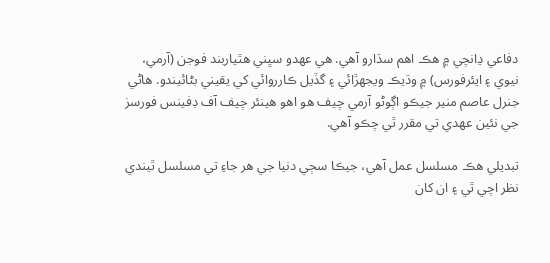دفاعي ڍانچي ۾ هڪ اهم سڌارو آهي. هي عهدو سڀني هٿياربند فوجن (آرمي، نيوي ۽ ايئرفورس) ۾ وڌيڪ ويجهڙائي ۽ گڏيل ڪارروائي کي يقيني بڻائيندو. هاڻي جنرل عاصم منير جيڪو اڳوڻو آرمي چيف هو اهو هينئر چيف آف ڊفينس فورسز جي نئين عهدي تي مقرر ٿي چڪو آهي.

تبديلي هڪ مسلسل عمل آهي، جيڪا سڄي دنيا جي هر جاءِ تي مسلسل ٿيندي نظر اچي ٿي ۽ ان کان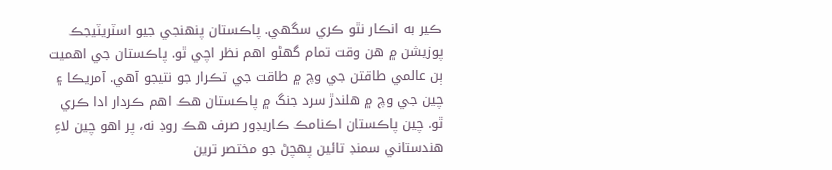ڪير به انڪار نٿو ڪري سگهي. پاڪستان پنهنجي جيو اسٽريٽيجڪ پوزيشن ۾ هن وقت تمام گهڻو اهم نظر اچي ٿو. پاڪستان جي اهميت ٻن عالمي طاقتن جي وچ ۾ طاقت جي تڪرار جو نتيجو آهي. آمريڪا ۽ چين جي وچ ۾ هلندڙ سرد جنگ ۾ پاڪستان هڪ اهم ڪردار ادا ڪري ٿو. چين پاڪستان اڪنامڪ ڪاريڊور صرف هڪ روڊ نه، پر اهو چين لاءِ هندستاني سمنڊ تائين پهچڻ جو مختصر ترين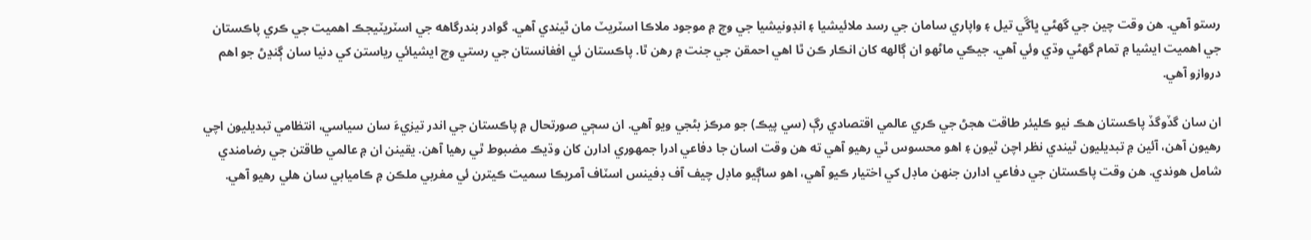رستو آهي. هن وقت چين جي گهڻي ڀاڱي تيل ۽ واپاري سامان جي رسد ملائيشيا ۽ انڊونيشيا جي وچ ۾ موجود ملاڪا اسٽريٽ مان ٿيندي آهي. گوادر بندرگاهه جي اسٽريٽيجڪ اهميت جي ڪري پاڪستان جي اهميت ايشيا ۾ تمام گهڻي وڌي وئي آهي. جيڪي ماڻهو ان ڳالهه کان انڪار ڪن ٿا اهي احمقن جي جنت ۾ رهن ٿا. پاڪستان ئي افغانستان جي رستي وچ ايشيائي رياستن کي دنيا سان ڳنڍڻ جو اهم دروازو آهي.

ان سان گڏوگڏ پاڪستان هڪ نيو ڪليئر طاقت هجڻ جي ڪري عالمي اقتصادي رڳ (سي پيڪ) جو مرڪز بڻجي ويو آهي. ان سڄي صورتحال ۾ پاڪستان جي اندر تيزيءَ سان سياسي، انتظامي تبديليون اچي رهيون آهن، آئين ۾ تبديليون ٿيندي نظر اچن ٿيون ۽ اهو محسوس ٿي رهيو آهي ته هن وقت اسان جا دفاعي ادرا جمهوري ادارن کان وڌيڪ مضبوط ٿي رهيا آهن. يقينن ان ۾ عالمي طاقتن جي رضامندي شامل هوندي. هن وقت پاڪستان جي دفاعي ادارن جنهن ماڊل کي اختيار ڪيو آهي، اهو ساڳيو ماڊل چيف آف ڊفينس اسٽاف آمريڪا سميت ڪيترن ئي مغربي ملڪن ۾ ڪاميابي سان هلي رهيو آهي.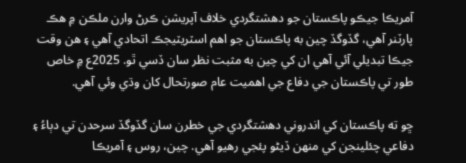آمريڪا جيڪو پاڪستان جو دهشتگردي خلاف آپريشن ڪرڻ وارن ملڪن ۾ هڪ پارٽنر آهي، گڏوگڏ چين به پاڪستان جو اهم اسٽريٽيجڪ اتحادي آهي ۽ هن وقت جيڪا تبديلي آئي آهي ان کي چين به مثبت نظر سان ڏسي ٿو. 2025ع ۾ خاص طور تي پاڪستان جي دفاع جي اهميت عام صورتحال کان وڌي وئي آهي.

ڇو ته پاڪستان کي اندروني دهشتگردي جي خطرن سان گڏوگڏ سرحدن تي دٻاءُ ۽ دفاعي چئلينجن کي منهن ڏيڻو پئجي رهيو آهي. چين، روس ۽ آمريڪا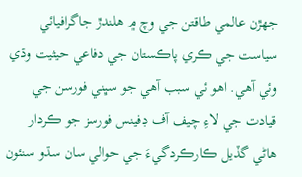جهڙن عالمي طاقتن جي وچ ۾ هلندڙ جاگرافيائي سياست جي ڪري پاڪستان جي دفاعي حيثيت وڌي وئي آهي. اهو ئي سبب آهي جو سڀني فورسن جي قيادت جي لاءِ چيف آف ڊفينس فورسز جو ڪردار هاڻي گڏيل ڪارڪردگيءَ جي حوالي سان سڌو سنئون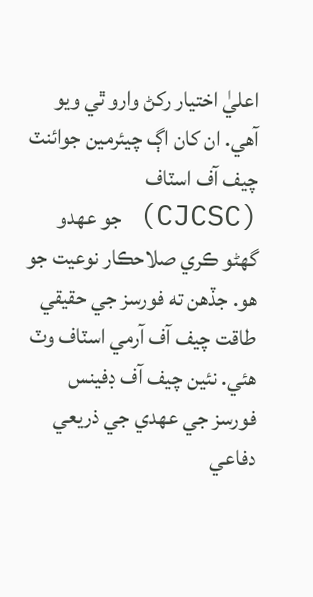اعليٰ اختيار رکڻ وارو ٿي ويو آهي. ان کان اڳ چيئرمين جوائنٽ چيف آف اسٽاف (CJCSC) جو عهدو گهڻو ڪري صلاحڪار نوعيت جو هو. جڏهن ته فورسز جي حقيقي طاقت چيف آف آرمي اسٽاف وٽ هئي. نئين چيف آف ڊفينس فورسز جي عهدي جي ذريعي دفاعي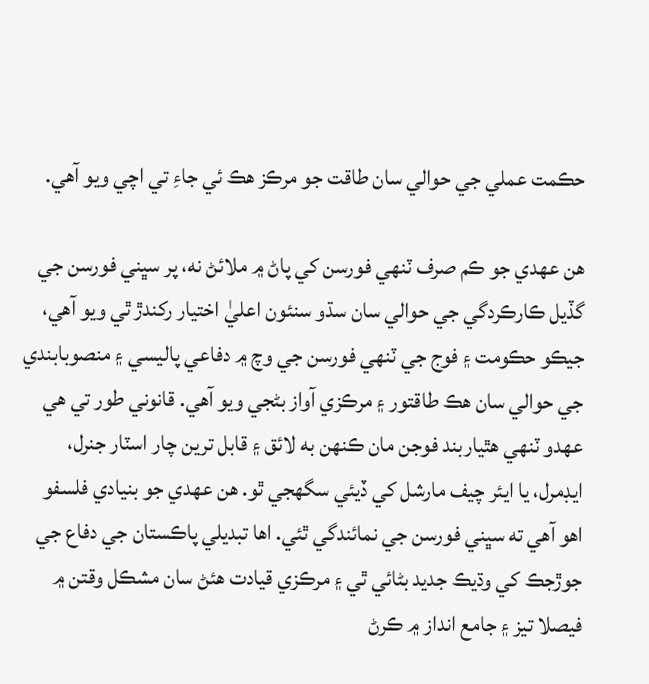حڪمت عملي جي حوالي سان طاقت جو مرڪز هڪ ئي جاءِ تي اچي ويو آهي.

هن عهدي جو ڪم صرف ٽنهي فورسن کي پاڻ ۾ ملائڻ نه، پر سڀني فورسن جي گڏيل ڪارڪردگي جي حوالي سان سڌو سنئون اعليٰ اختيار رکندڙ ٿي ويو آهي، جيڪو حڪومت ۽ فوج جي ٽنهي فورسن جي وچ ۾ دفاعي پاليسي ۽ منصوبابندي جي حوالي سان هڪ طاقتور ۽ مرڪزي آواز بڻجي ويو آهي. قانوني طور تي هي عهدو ٽنهي هٿياربند فوجن مان ڪنهن به لائق ۽ قابل ترين چار اسٽار جنرل، ايڊمرل، يا ايئر چيف مارشل کي ڏيئي سگهجي ٿو. هن عهدي جو بنيادي فلسفو اهو آهي ته سڀني فورسن جي نمائندگي ٿئي. اها تبديلي پاڪستان جي دفاع جي جوڙجڪ کي وڌيڪ جديد بڻائي ٿي ۽ مرڪزي قيادت هئڻ سان مشڪل وقتن ۾ فيصلا تيز ۽ جامع انداز ۾ ڪرڻ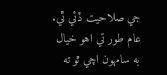جي صلاحيت ڏئي ٿي. عام طور تي اهو خيال به سامهون اچي ٿو ته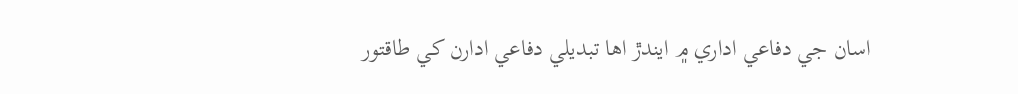اسان جي دفاعي اداري ۾ ايندڙ اها تبديلي دفاعي ادارن کي طاقتور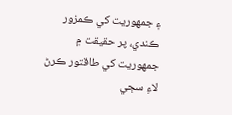۽ جمهوريت کي ڪمزور ڪندي، پر حقيقت ۾ جمهوريت کي طاقتور ڪرڻ لاءِ سڄي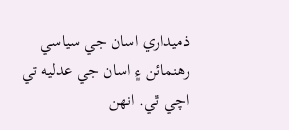ذميداري اسان جي سياسي رهنمائن ۽ اسان جي عدليه تي اچي ٿي. انهن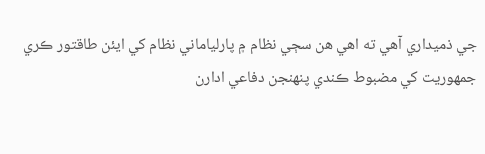جي ذميداري آهي ته اهي هن سڄي نظام ۾ پارلياماني نظام کي ايئن طاقتور ڪري جمهوريت کي مضبوط ڪندي پنهنجن دفاعي ادارن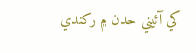کي آئيني حدن ۾ رکندي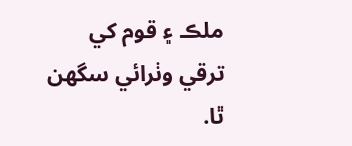ملڪ ۽ قوم کي ترقي وٺرائي سگهن ٿا.